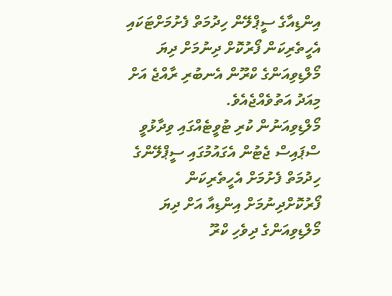އިންޑިއާގެ ސީޕްލޭން ހިދުމަތް ފެށުމަށްޓަކައި އެހީތެރިކަން ފޯރުކޮށް ދިނުމަށް ދިޔަ މޯލްޑިވިއަންގެ ކްރޫން އެނބުރި ރާއްޖެ އަށް މިއަދު އަތުވެއްޖެއެވެ.
މޯލްޑިވިއަނުން ކުރި ޓުވީޓެއްގައި ވިދާޅުވީ ސްޕައިސް ޖެޓުން އެގައުމުގައި ސީޕްލޭންގެ ހިދުމަތް ފެށުމަށް އެހީތެރިކަން ފޯރުކޮށްދިނުމަށް އިންޑިއާ އަށް ދިޔަ މޯލްޑިވިއަންގެ ދިވެހި ކްރޫ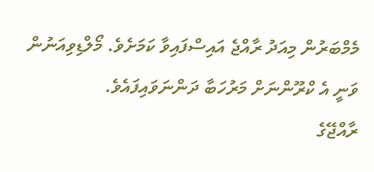މެމްބަރުން މިއަދު ރާއްޖެ އައިސްފައިވާ ކަމަށެވެ. މޯލްޑިވިއަނުން ވަނީ އެ ކްރޫންނަށް މަރުހަބާ ދަންނަވައިފައެވެ.
ރާއްޖޭގެ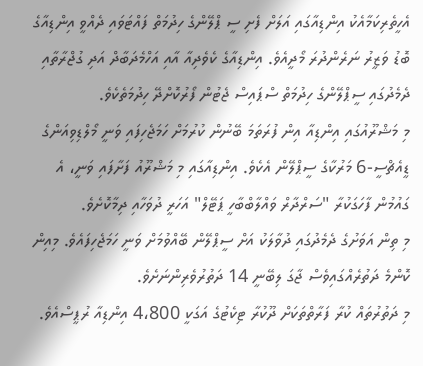އެހީތެރިކަމާއެކު އިންޑިއާގައި އަލަށް ފެށި ސީ ޕްލޭންގެ ހިދުމަތް ފައްޓަވައި ދެއްވީ އިންޑިއާގެ ބޮޑު ވަޒީރު ނަރެންދުރަ މޯދީއެވެ. އިންޑިއާގެ ކެވެދިއާ އާއި އަހްމެދަބާދް އަދި ގުޖްރާތާއި ދެމެދުގައި ސީޕްލޭންގެ ހިދުމަތް ސްޕައިސް ޖެޓުން ފޯރުކޮށްދޭ ހިދުމަތެކެވެ.
މި މަޝްރޫއުގައި އިންޑިއާ އިން ފުރަތަމަ ބޭނުން ކުރުމަށް ހަމަޖެހިފައި ވަނީ މޯލްޑިވިއަންގެ ޑީއެޗްސީ-6 މަރުކާގެ ސީޕްލޭން އެކެވެ. އިންޑިއާގައި މި މަޝްރޫއު ފަށާފައި ވަނީ، އެ ގައުމުން ފާހަގަކުރާ "ސަރްދާރް ވައްލާބްބާހީ ޕަޓޭލް" އަހަރީ ދުވަހާއި ދިމާކޮށެވެ.
މި ތިން އަވަށުގެ ދެމެދުގައި ދުވާލަކު އަށް ސީޕްލޭން ބޭއްވުމަށް ވަނީ ހަމަޖެހިފައެވެ. މިއިން ކޮންމެ ދަތުރެއްގައިވެސް ޖާގަ ލިބޭނީ 14 ދަތުރުވެރިންނަށެވެ.
މި ދަތުރުތައް ކުރާ ފަރާތްތަކަށް ދޫކުރާ ޓިކެޓުގެ އަގަކީ 4،800 އިންޑިއާ ރުޕީސްއެވެ.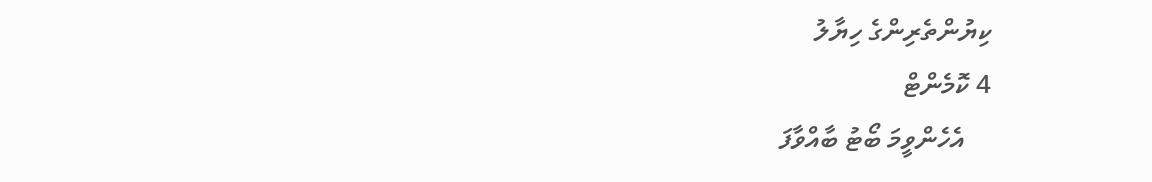ކިޔުންތެރިންގެ ހިޔާލު
4 ކޮމެންޓް
    އެހެންވީމަ ބޯޓު ބާއްވާފަ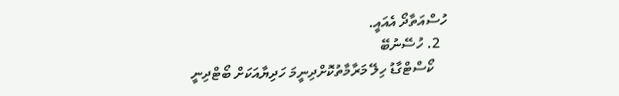ހުސްއަތާދޯ އެއައީ.
  2. ހުސޭނުބޭ
    ކޯސްޓްގާޑު ހިލޭ މަރާމާތުކޮށްދިނީމަ ހަދިޔާއަކަށް ބޯޓްދިނީ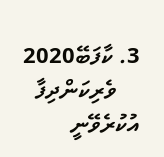3. ކާފަބޭ2020
    ވެރިކަންދިފާ އުކުރެވޭނީ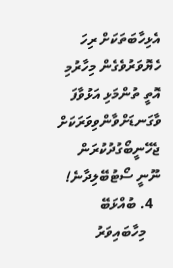އެޅިހާބަތަކަށް ރިހަ ހެޔޮވަރުވެގެން މިހާރުމި އޮތީ ތުންމަޅި އަޅުވާފަ ވާގަނޑަށްވާންވިވަރަކަށް ޖެހޭނީބޯގުދުކުރަން ނޫނީ ސޯޓުބޭލިދާނެ!
  4. ބުއްޅަބޭ
    މިހާބައިވަރު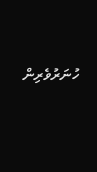ހުނަރުވެރިން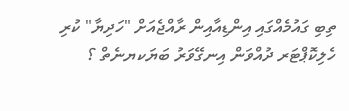ތިބި ގައުމެއްގައި އިންޑިއާއިން ރާއްޖެއަށް "ހަދިޔާ" ކުރި ހެލިކޮޕްޓަރ ދުއްވަން އިނގޭވަރު ބަޔަކޔނެތް ؟